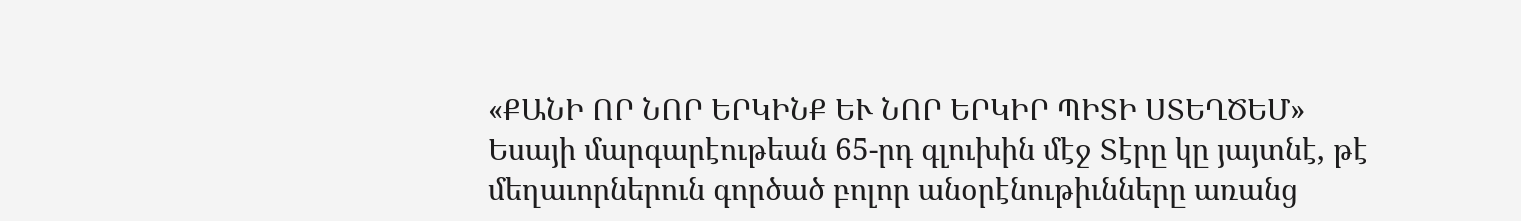«ՔԱՆԻ ՈՐ ՆՈՐ ԵՐԿԻՆՔ ԵՒ ՆՈՐ ԵՐԿԻՐ ՊԻՏԻ ՍՏԵՂԾԵՄ»
Եսայի մարգարէութեան 65-րդ գլուխին մէջ Տէրը կը յայտնէ, թէ մեղաւորներուն գործած բոլոր անօրէնութիւնները առանց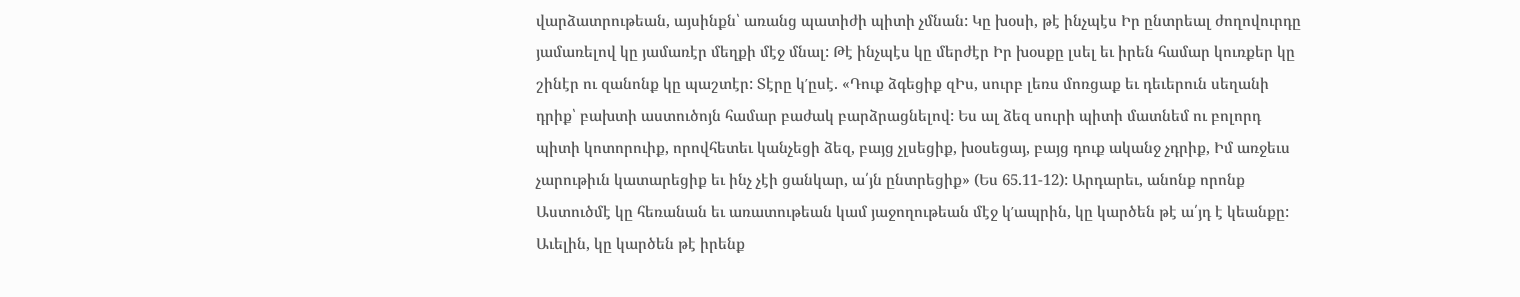վարձատրութեան, այսինքն՝ առանց պատիժի պիտի չմնան: Կը խօսի, թէ ինչպէս Իր ընտրեալ ժողովուրդը յամառելով կը յամառէր մեղքի մէջ մնալ: Թէ ինչպէս կը մերժէր Իր խօսքը լսել եւ իրեն համար կուռքեր կը շինէր ու զանոնք կը պաշտէր: Տէրը կ′ըսէ. «Դուք ձգեցիք զԻս, սուրբ լեռս մոռցաք եւ դեւերուն սեղանի դրիք՝ բախտի աստուծոյն համար բաժակ բարձրացնելով: Ես ալ ձեզ սուրի պիտի մատնեմ ու բոլորդ պիտի կոտորուիք, որովհետեւ կանչեցի ձեզ, բայց չլսեցիք, խօսեցայ, բայց դուք ականջ չդրիք, Իմ առջեւս չարութիւն կատարեցիք եւ ինչ չէի ցանկար, ա՛յն ընտրեցիք» (Ես 65.11-12): Արդարեւ, անոնք որոնք Աստուծմէ կը հեռանան եւ առատութեան կամ յաջողութեան մէջ կ′ապրին, կը կարծեն թէ ա՛յդ է կեանքը: Աւելին, կը կարծեն թէ իրենք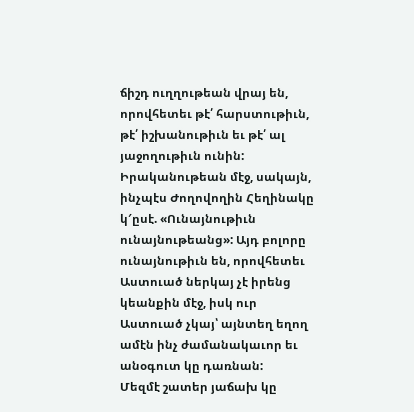ճիշդ ուղղութեան վրայ են, որովհետեւ թէ՛ հարստութիւն, թէ՛ իշխանութիւն եւ թէ՛ ալ յաջողութիւն ունին: Իրականութեան մէջ, սակայն, ինչպէս Ժողովողին Հեղինակը կ′ըսէ. «Ունայնութիւն ունայնութեանց»: Այդ բոլորը ունայնութիւն են, որովհետեւ Աստուած ներկայ չէ իրենց կեանքին մէջ, իսկ ուր Աստուած չկայ՝ այնտեղ եղող ամէն ինչ ժամանակաւոր եւ անօգուտ կը դառնան:
Մեզմէ շատեր յաճախ կը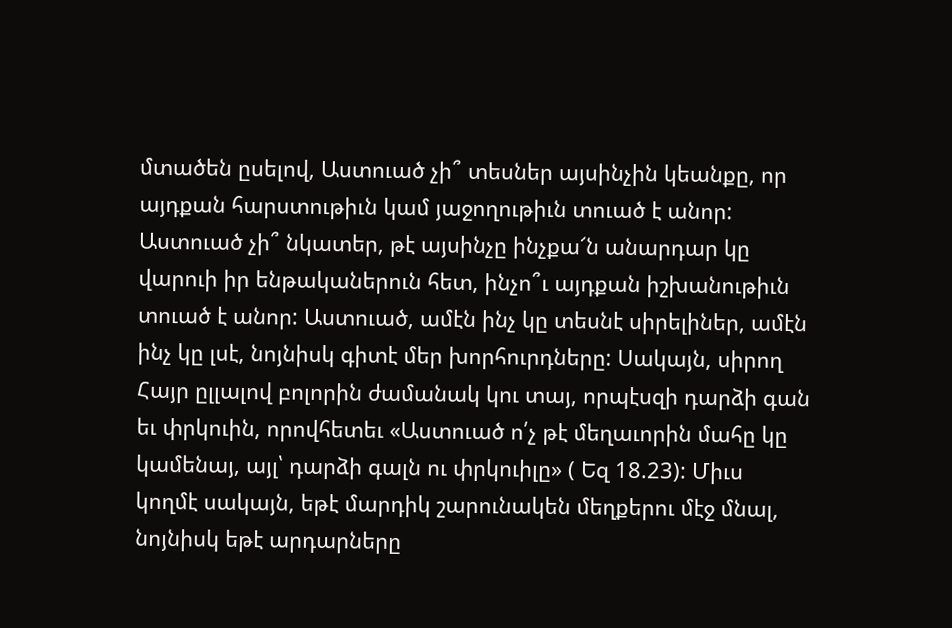մտածեն ըսելով, Աստուած չի՞ տեսներ այսինչին կեանքը, որ այդքան հարստութիւն կամ յաջողութիւն տուած է անոր: Աստուած չի՞ նկատեր, թէ այսինչը ինչքա՜ն անարդար կը վարուի իր ենթականերուն հետ, ինչո՞ւ այդքան իշխանութիւն տուած է անոր: Աստուած, ամէն ինչ կը տեսնէ սիրելիներ, ամէն ինչ կը լսէ, նոյնիսկ գիտէ մեր խորհուրդները: Սակայն, սիրող Հայր ըլլալով բոլորին ժամանակ կու տայ, որպէսզի դարձի գան եւ փրկուին, որովհետեւ «Աստուած ո՛չ թէ մեղաւորին մահը կը կամենայ, այլ՝ դարձի գալն ու փրկուիլը» ( Եզ 18.23): Միւս կողմէ սակայն, եթէ մարդիկ շարունակեն մեղքերու մէջ մնալ, նոյնիսկ եթէ արդարները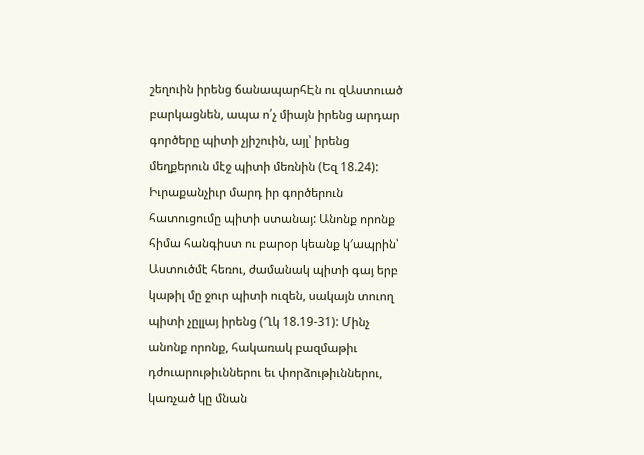շեղուին իրենց ճանապարհԷն ու զԱստուած բարկացնեն, ապա ո՛չ միայն իրենց արդար գործերը պիտի չյիշուին, այլ՝ իրենց մեղքերուն մէջ պիտի մեռնին (Եզ 18.24):
Իւրաքանչիւր մարդ իր գործերուն հատուցումը պիտի ստանայ: Անոնք որոնք հիմա հանգիստ ու բարօր կեանք կ′ապրին՝ Աստուծմէ հեռու, ժամանակ պիտի գայ երբ կաթիլ մը ջուր պիտի ուզեն, սակայն տուող պիտի չըլլայ իրենց (Ղկ 18.19-31): Մինչ անոնք որոնք, հակառակ բազմաթիւ դժուարութիւններու եւ փորձութիւններու, կառչած կը մնան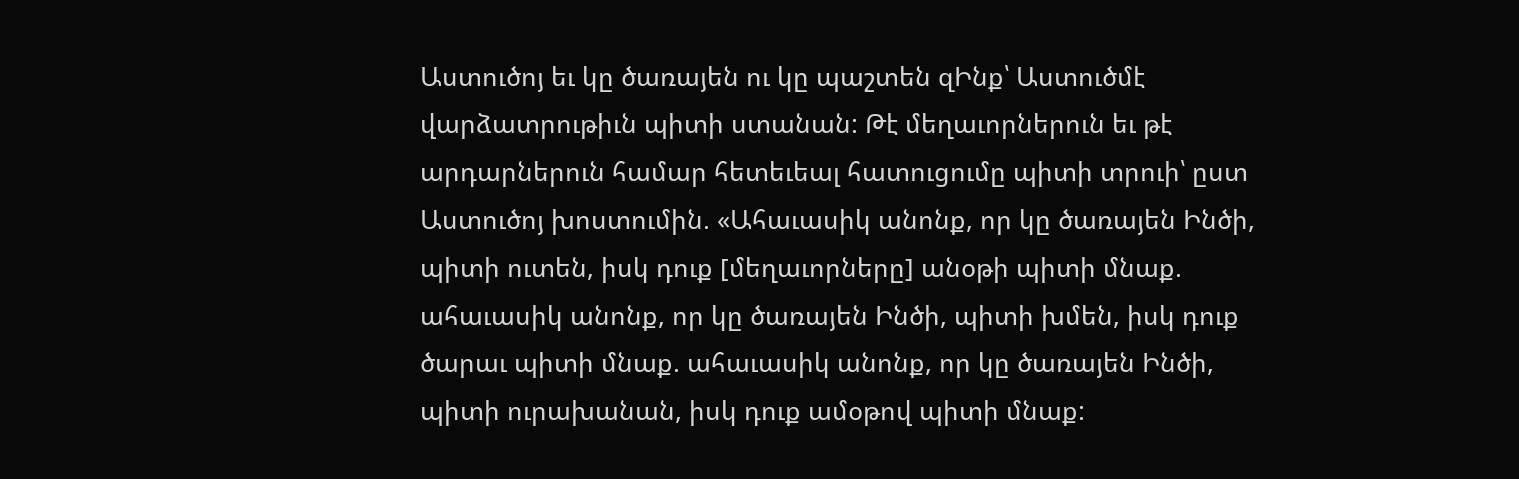Աստուծոյ եւ կը ծառայեն ու կը պաշտեն զԻնք՝ Աստուծմէ վարձատրութիւն պիտի ստանան: Թէ մեղաւորներուն եւ թէ արդարներուն համար հետեւեալ հատուցումը պիտի տրուի՝ ըստ Աստուծոյ խոստումին. «Ահաւասիկ անոնք, որ կը ծառայեն Ինծի, պիտի ուտեն, իսկ դուք [մեղաւորները] անօթի պիտի մնաք. ահաւասիկ անոնք, որ կը ծառայեն Ինծի, պիտի խմեն, իսկ դուք ծարաւ պիտի մնաք. ահաւասիկ անոնք, որ կը ծառայեն Ինծի, պիտի ուրախանան, իսկ դուք ամօթով պիտի մնաք: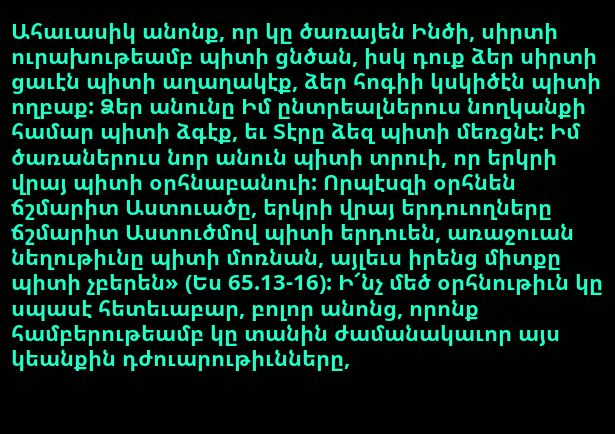Ահաւասիկ անոնք, որ կը ծառայեն Ինծի, սիրտի ուրախութեամբ պիտի ցնծան, իսկ դուք ձեր սիրտի ցաւէն պիտի աղաղակէք, ձեր հոգիի կսկիծէն պիտի ողբաք: Ձեր անունը Իմ ընտրեալներուս նողկանքի համար պիտի ձգէք, եւ Տէրը ձեզ պիտի մեռցնէ: Իմ ծառաներուս նոր անուն պիտի տրուի, որ երկրի վրայ պիտի օրհնաբանուի: Որպէսզի օրհնեն ճշմարիտ Աստուածը, երկրի վրայ երդուողները ճշմարիտ Աստուծմով պիտի երդուեն, առաջուան նեղութիւնը պիտի մոռնան, այլեւս իրենց միտքը պիտի չբերեն» (Ես 65.13-16): Ի՜նչ մեծ օրհնութիւն կը սպասէ հետեւաբար, բոլոր անոնց, որոնք համբերութեամբ կը տանին ժամանակաւոր այս կեանքին դժուարութիւնները,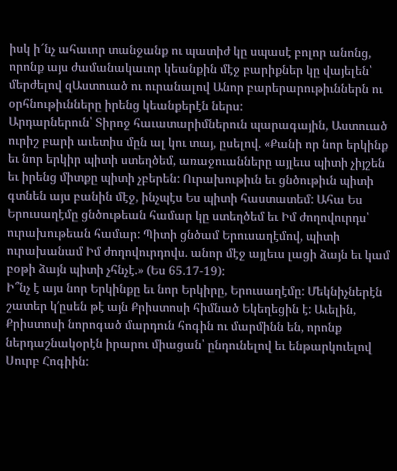իսկ ի՜նչ ահաւոր տանջանք ու պատիժ կը սպասէ բոլոր անոնց, որոնք այս ժամանակաւոր կեանքին մէջ բարիքներ կը վայելեն՝ մերժելով զԱստուած ու ուրանալով Անոր բարերարութիւններն ու օրհնութիւնները իրենց կեանքերէն ներս:
Արդարներուն՝ Տիրոջ հաւատարիմներուն պարագային, Աստուած ուրիշ բարի աւետիս մըն ալ կու տայ, ըսելով. «Քանի որ նոր երկինք եւ նոր երկիր պիտի ստեղծեմ, առաջուանները այլեւս պիտի չիյշեն եւ իրենց միտքը պիտի չբերեն: Ուրախութիւն եւ ցնծութիւն պիտի գտնեն այս բանին մէջ, ինչպէս Ես պիտի հաստատեմ: Ահա Ես Երուսաղէմը ցնծութեան համար կը ստեղծեմ եւ Իմ ժողովուրդս՝ ուրախութեան համար: Պիտի ցնծամ Երուսաղէմով, պիտի ուրախանամ Իմ ժողովուրդովս. անոր մէջ այլեւս լացի ձայն եւ կամ բօթի ձայն պիտի չհնչէ.» (Ես 65.17-19):
Ի՞նչ է այս նոր Երկինքը եւ նոր Երկիրը, Երուսաղէմը: Մեկնիչներէն շատեր կ′ըսեն թէ այն Քրիստոսի հիմնած Եկեղեցին է: Աւելին, Քրիստոսի նորոգած մարդուն հոգին ու մարմինն են, որոնք ներդաշնակօրէն իրարու միացան՝ ընդունելով եւ ենթարկուելով Սուրբ Հոգիին: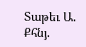Տաթեւ Ա. Քհնյ.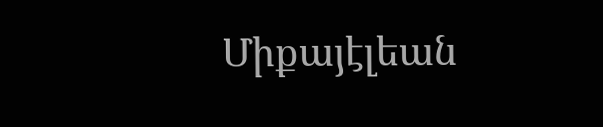Միքայէլեան